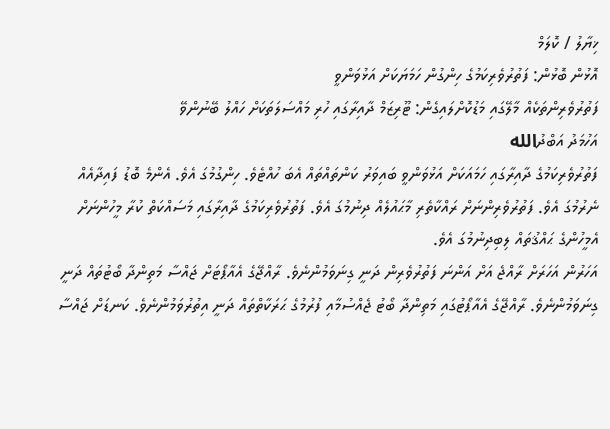ޚިޔާލު / ކޮލަމް
އޮޅުން ބޮޅުން: ފަތުރުވެރިކަމުގެ ހިންގުން ހަމަޔަކަށް އަޅުވަންވީ
ފަތުރުވެރިންތަކެއް މާލޭގައި މަޑުކޮށްލައިގެން: ޓޫރިޒަމް ދާއިރާގައި ހުރި މައްސަލަތަކަށް ހައްލު ބޭނުންވޭ
އަހުމަދު އަބްދުالله
ފަތުރުވެރިކަމުގެ ދާއިރާގައި ހަމައަކަށް އަޅުވަންވީ ބައިވަރު ކަންތައްތައް އެބަ ހުއްޓެވެ. ހިންގުމުގަ އެވެ. އެންމެ ބޮޑު ފައިދާއެއް ނެރުމުގަ އެވެ. ފަތުރުވެރިންނަށް ރައްކާތެރި މާޙައުލެއް ދިނުމުގަ އެވެ. ފަތުރުވެރިކަމުގެ ދާއިރާގައި މަސައްކަތް ކުރާ މީހުންނަށް އެމީހުންގެ ޙައްޤުތައް ލިބިދިނުމުގަ އެވެ.
އަހަރުން އަހަރަށް ރާއްޖެ އަށް އަންނަ ފަތުރުވެރިން ދަނީ ގިނަވަމުންނެވެ. ރާއްޖޭގެ އެއާޕޯޓަށް ޖައްސާ މަތިންދާ ބޯޓުތައް ދަނީ ގިނަވަމުންނެވެ. ރާއްޖޭގެ އެއާޕޯޓުގައި މަތިންދާ ބޯޓު ޖެއްސުމާއި ފުރުމުގެ ޙަރަކާތްތައް ދަނީ އިތުރުވަމުންނެވެ. ކަނޑަށް ޖައްސާ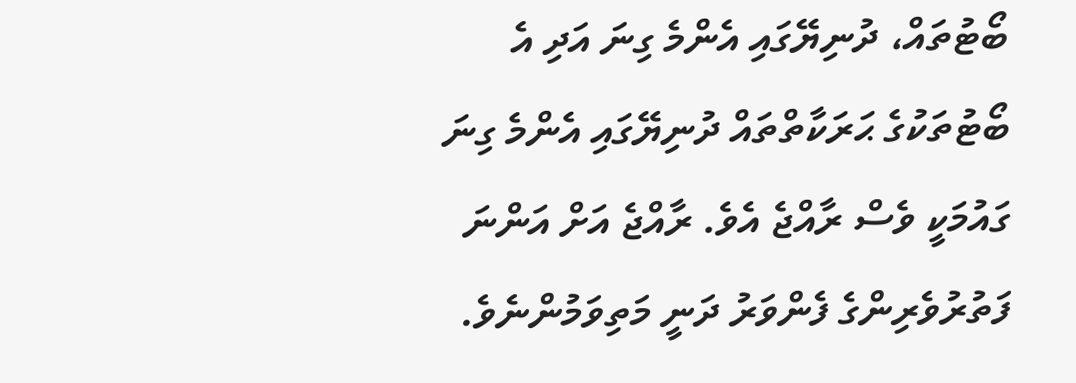ބޯޓުތައް، ދުނިޔޭގައި އެންމެ ގިނަ އަދި އެ ބޯޓުތަކުގެ ޙަރަކާތްތައް ދުނިޔޭގައި އެންމެ ގިނަ ގައުމަކީ ވެސް ރާއްޖެ އެވެ. ރާއްޖެ އަށް އަންނަ ފަތުރުވެރިންގެ ފެންވަރު ދަނީ މަތިވަމުންނެވެ.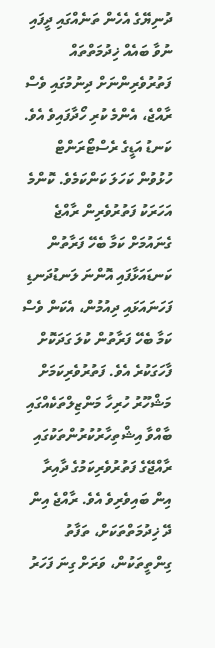ދުނިޔޭގެ އެހެން ތަނެއްގައި ދީފައި ނުވާ ބައެއް ޚިދުމަތްތައް ފަތުރުވެރިންނަށް ދިނުމުގައި ވެސް ރާއްޖެ، އެންމެ ކުރި ހޯދާފައިވެ އެވެ. ކަނޑު އަޑީގެ ރެސްޓޯރަންޓް ހުޅުވުން ކަހަލަ ކަންކަމެވެ. ކޮންމެ އަހަރަކު ފަތުރުވެރިން ރާއްޖެ ގެނައުމަށް ކަމާ ބެހޭ ފަރާތުން ކަނޑައަޅާފައި އޮންނަ ލަނޑުދަނޑި ފަހަނައަޅައި ދިއުމުން، އެކަން ވެސް ކަމާ ބެހޭ ފަރާތުން ކުލަ ގަދަކޮށް ފާހަގަކުރެ އެވެ. ފަތުރުވެރިކަމަށް މަޝްހޫރު ހުރިހާ މަންޒިލްތަކެއްގައި ބާއްވާ އިޝްތިހާރުކުރުންތަކުގައި ރާއްޖޭގެ ފަތުރުވެރިކަމުގެ ދާއިރާ އިން ބައިވެރިވެ އެވެ. ރާއްޖެ އިން ދޭ ޚިދުމަތްތަކަށް، ތަފާތު ގިންތީތަކުން، ވަރަށް ގިނަ ފަހަރު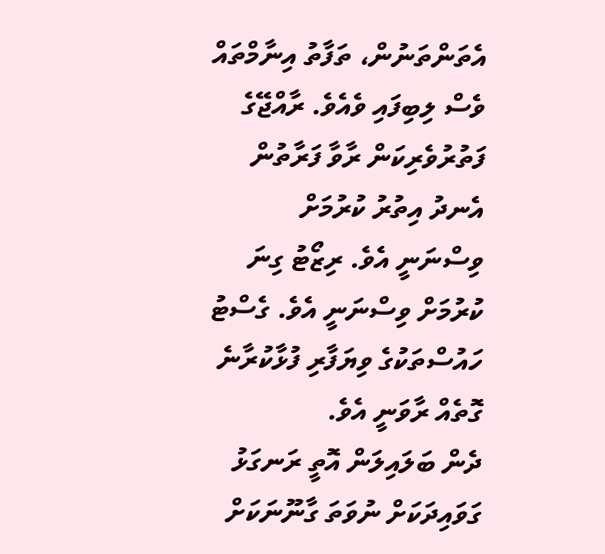އެތަންތަނުން، ތަފާތު އިނާމްތައް ވެސް ލިބިފައި ވެއެވެ. ރާއްޖޭގެ ފަތުރުވެރިކަން ރާވާ ފަރާތުން އެނދު އިތުރު ކުރުމަށް ވިސްނަނީ އެވެ. ރިޒޯޓު ގިނަ ކުރުމަށް ވިސްނަނީ އެވެ. ގެސްޓު ހައުސްތަކުގެ ވިޔަފާރި ފުޅާކުރާނެ ގޮތެއް ރާވަނީ އެވެ.
ދެން ބަލައިލަން އޮތީ ރަނގަޅު ގަވައިދަކަށް ނުވަތަ ގާނޫނަކަށް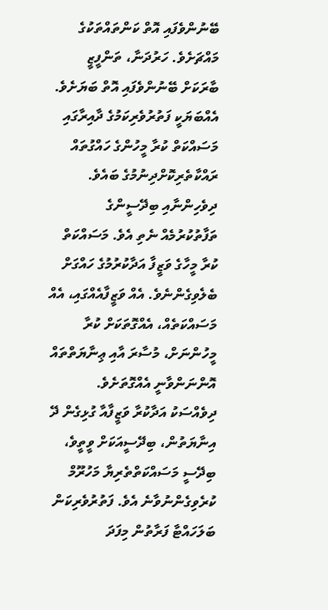ބޭނުންވެފައި އޮތް ކަންތައްތަކުގެ މައްޗަށެވެ. ހަރުދަނާ، ތަންފީޒީ ބާރަކަށް ބޭނުންވެފައި އޮތް ބަޔަށެވެ. އެއްބަޔަކީ ފަތުރުވެރިކަމުގެ ދާއިރާގައި މަސައްކަތް ކުރާ މީހުންގެ ހައްގުތައް ރައްކާތެރިކޮށްދިނުމުގެ ބައެވެ. ދިވެހިންނާއި ބިދޭސީންގެ ތަފާތުކުރުމެއް ނެތި އެވެ. މަސައްކަތް ކުރާ މީހާގެ ވަޒީފާ އަދާކުރުމުގެ ހައްގަށް ބެލެވިގެންނެވެ. އެއް ވަޒީފާއެއްގައި، އެއް މަސައްކަތެއް، އެއްގޮތަކަށް ކުރާ މީހުންނަށް، މުސާރަ އާއި ޢިނާޔަތްތައް އޮންނަންވާނީ އެއްގޮތަށެވެ. ދިވެއްސަކު އަދާކުރާ ވަޒީފާއާ ގުޅިގެން ދޭ އިނާޔަތުން، ބިދޭސީއަކަށް ވީތީވެ، ބިދޭސީ މަސައްކަތްތެރިޔާ މަހުރޫމް ކުރެވިގެންނުވާނެ އެވެ. ފަތުރުވެރިކަން ބަލަހައްޓާ ފަރާތުން މިފަދަ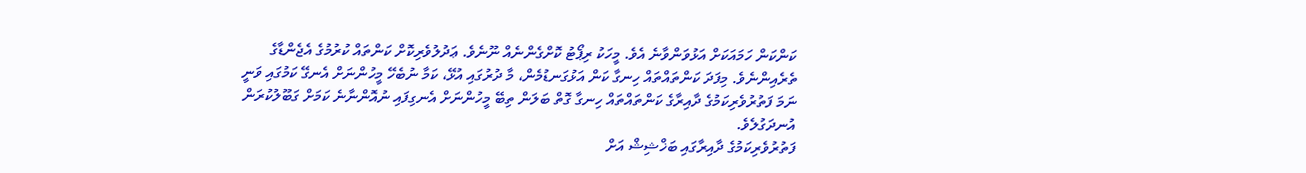ކަންކަން ހަމައަކަށް އަޅުވަންވާނެ އެވެ. މީހަކު ރިޕޯޓު ކޮށްގެންނެއް ނޫނެވެ. ޢަދުލުވެރިކޮށް ކަންތައް ކުރުމުގެ އެޖެންޑާގެ ތެރެއިންނެވެ. މިފަދަ ކަންތައްތައް ހިނގާ ކަން އަޅުގަނޑުމެން، މާ ދުރުގައި އުޅޭ، ކަމާ ނުބެހޭ މީހުންނަށް އެނގޭ ކަމުގައި ވަނީ ނަމަ ފަތުރުވެރިކަމުގެ ދާއިރާގެ ކަންތައްތައް ހިނގާ ގޮތް ބަލަން ތިބޭ މީހުންނަށް އެނގިފައި ނުއޮންނާނެ ކަމަށް ގަބޫލުކުރަން އުނދަގުލެވެ.
ފަތުރުވެރިކަމުގެ ދާއިރާގައި ބަޚްޝިޝް އަށް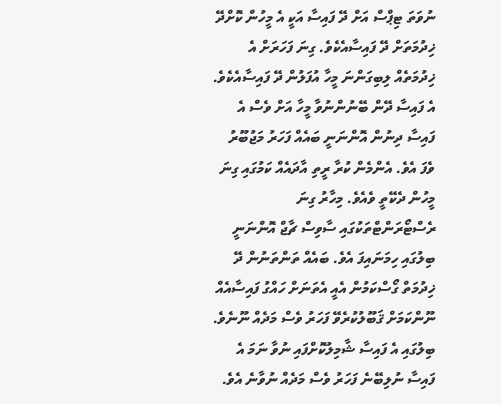ނުވަތަ ޓިޕްސް އަށް ދޭ ފައިސާ އަކީ އެ މީހުން ކޮށްދޭ ޚިދުމަތަށް ދޭ ފައިސާއެކެވެ. ގިނަ ފަހަރަށް އެ ޚިދުމަތެއް ލިބިގަންނަ މީހާ އުފަލުން ދޭ ފައިސާއެކެވެ. އެ ފައިސާ ދޭން ބޭނުންނުވާ މީހާ އަށް ވެސް އެ ފައިސާ ދިނުން އޮންނަނީ ބައެއް ފަހަރު މަޖުބޫރު ވެފަ އެވެ. އެންމެން ކުރާ ރީތި އާދައެއް ކަމުގައި ގިނަ މީހުން ދެކޭތީ ވެއެވެ. މިހާރު ގިނަ ރެސްޓޯރަންޓްތަކުގައި ސާވިސް ޗާޖް އޮންނަނީ ބިލުގައި ހިމަނައިފަ އެވެ. ބައެއް ތަންތަނުން ދޭ ޚިދުމަތް ގޯސްކަމުން އެއީ އެތަނަށް ހައްގު ފައިސާއެއް ނޫންކަމަށް ޤަބޫލުކުރެވޭ ފަހަރު ވެސް މަދެއް ނޫނެވެ. ބިލުގައި އެ ފައިސާ ޝާމިލުކޮށްފައި ނުވާ ނަމަ އެ ފައިސާ ނުލިބޭނެ ފަހަރު ވެސް މަދެއް ނުވާނެ އެވެ.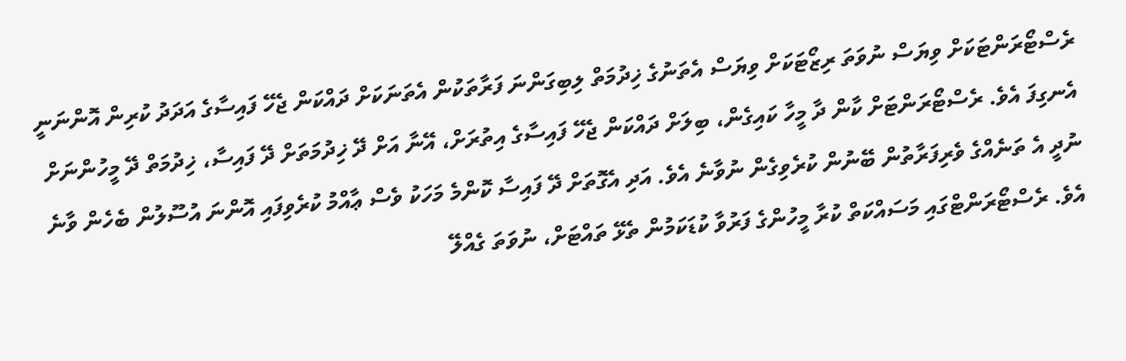ރެސްޓޯރަންޓަކަށް ވިޔަސް ނުވަތަ ރިޒޯޓަކަށް ވިޔަސް އެތަނުގެ ޚިދުމަތް ލިބިގަންނަ ފަރާތަކުން އެތަނަކަށް ދައްކަން ޖެހޭ ފައިސާގެ އަދަދު ކުރިން އޮންނަނީ އެނގިފަ އެވެ. ރެސްޓޯރަންޓަށް ކާން ދާ މީހާ ކައިގެން، ބިލަށް ދައްކަން ޖެހޭ ފައިސާގެ އިތުރަށް، އޭނާ އަށް ދޭ ޚިދުމަތަށް ދޭ ފައިސާ، ޚިދުމަތް ދޭ މީހުންނަށް ނުދީ އެ ތަނެއްގެ ވެރިފަރާތުން ބޭނުން ކުރެވިގެން ނުވާނެ އެވެ. އަދި އެގޮތަށް ދޭ ފައިސާ ކޮންމެ މަހަކު ވެސް ޢާއްމު ކުރެވިފައި އޮންނަ އުސޫލުން ބެހެން ވާނެ އެވެ. ރެސްޓޯރަންޓްގައި މަސައްކަތް ކުރާ މީހުންގެ ފަރުވާ ކުޑަކަމުން ތެޅޭ ތައްޓަށް، ނުވަތަ ގެއްލޭ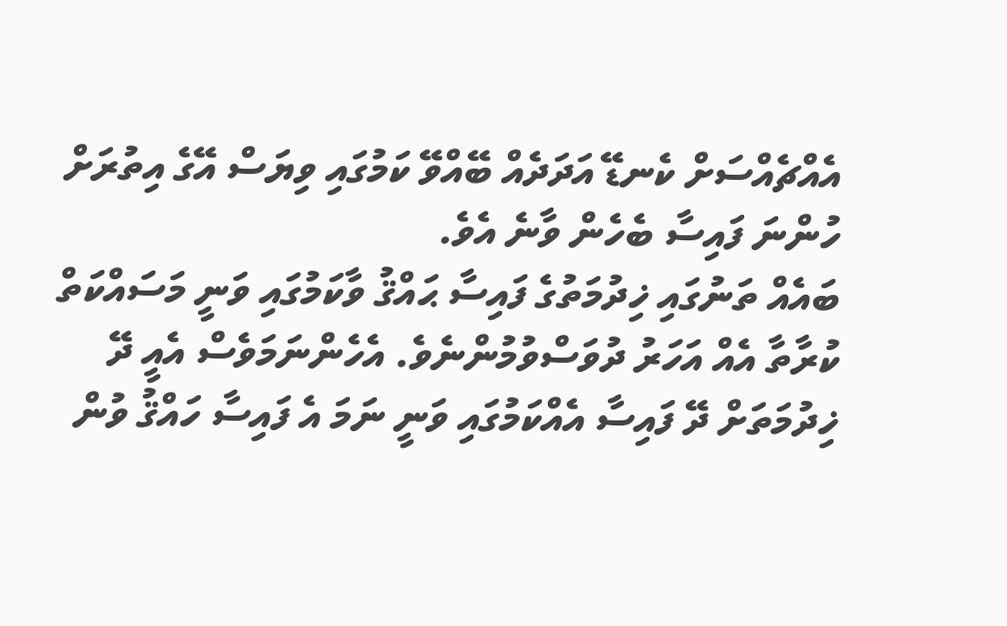އެއްޗެއްސަށް ކެނޑޭ އަދަދެއް ބޭއްވޭ ކަމުގައި ވިޔަސް އޭގެ އިތުރަށް ހުންނަ ފައިސާ ބެހެން ވާނެ އެވެ.
ބައެއް ތަނުގައި ޚިދުމަތުގެ ފައިސާ ޙައްޤު ވާކަމުގައި ވަނީ މަސައްކަތް ކުރާތާ އެއް އަހަރު ދުވަސްވުމުންނެވެ. އެހެންނަމަވެސް އެއީ ދޭ ޚިދުމަތަށް ދޭ ފައިސާ އެއްކަމުގައި ވަނީ ނަމަ އެ ފައިސާ ހައްޤު ވުން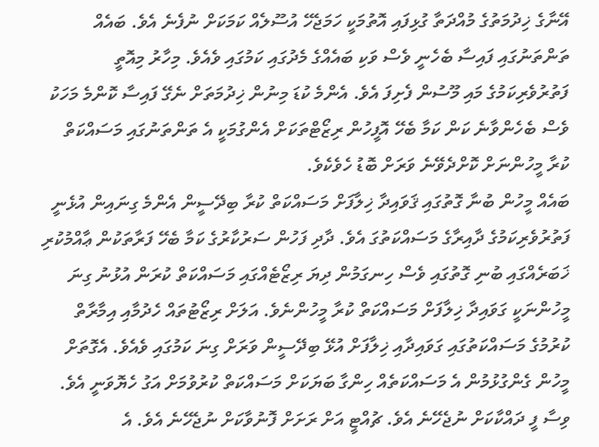އޭނާގެ ޚިދުމަތުގެ މުއްދަތާ ގުޅިފައި އޮތުމަކީ ހަމަޖެހޭ އުސޫލެއް ކަމަކަށް ނުފެނެ އެވެ. ބައެއް ތަންތަނުގައި ފައިސާ ބެހެނީ ވެސް ވަކި ބައެއްގެ މެދުގައި ކަމުގައި ވެއެވެ. މިހާރު މިއޮތީ ފަތުރުވެރިކަމުގެ މައި މޫސުން ފެށިފަ އެވެ. އެންމެ ކުޑަ މިނުން ޚިދުމަތަށް ނެގޭ ފައިސާ ކޮންމެ މަހަކު ވެސް ބެހެންވާނެ ކަން ކަމާ ބެހޭ އޮފީހުން ރިޒޯޓްތަކަށް އެންގުމަކީ އެ ތަންތަނުގައި މަސައްކަތް ކުރާ މީހުންނަށް ކޮށްދެވޭނެ ވަރަށް ބޮޑު ހެވެކެވެ.
ބައެއް މީހުން ބުނާ ގޮތުގައި ޤަވައިދާ ޚިލާފަށް މަސައްކަތް ކުރާ ބިދޭސީން އެންމެ ގިނައިން އުޅެނީ ފަތުރުވެރިކަމުގެ ދާއިރާގެ މަސައްކަތުގަ އެވެ. ދާދި ފަހުން ސަރުކާރުގެ ކަމާ ބެހޭ ފަރާތަކުން ޢާއްމުކުރި ޚަބަރެއްގައި ބުނި ގޮތުގައި ވެސް ހިނގަމުން ދިޔަ ރިޒޯޓެއްގައި މަސައްކަތް ކުރަން އުޅުނު ގިނަ މީހުންނަކީ ގަވައިދާ ޚިލާފަށް މަސައްކަތް ކުރާ މީހުންނެވެ. އަލަށް ރިޒޯޓުތައް ހެދުމާއި އިމާރާތް ކުރުމުގެ މަސައްކަތުގައި ގަވައިދާއި ޚިލާފަށް އުޅޭ ބިދޭސީން ވަރަށް ގިނަ ކަމުގައި ވެއެވެ. އެގޮތަށް މީހުން ގެންގުޅުމުން އެ މަސައްކަތެއް ހިންގާ ބަޔަކަށް މަސައްކަތް ކުރުވުމަށް އަގު ހެޔޮވަނީ އެވެ. ވިސާ ފީ ދައްކާކަށް ނުޖެހޭނެ އެވެ. ޗުއްޓީ އަށް ރަށަށް ފޮނުވާކަށް ނުޖެހޭނެ އެވެ. އެ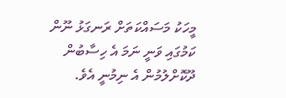މީހަކު މަސައްކަތަށް ރަނގަޅު ނޫން ކަމުގައި ވަނީ ނަމަ އެ ހިސާބުން ދޫކޮށްލުމުން އެ ނިމުނީ އެވެ.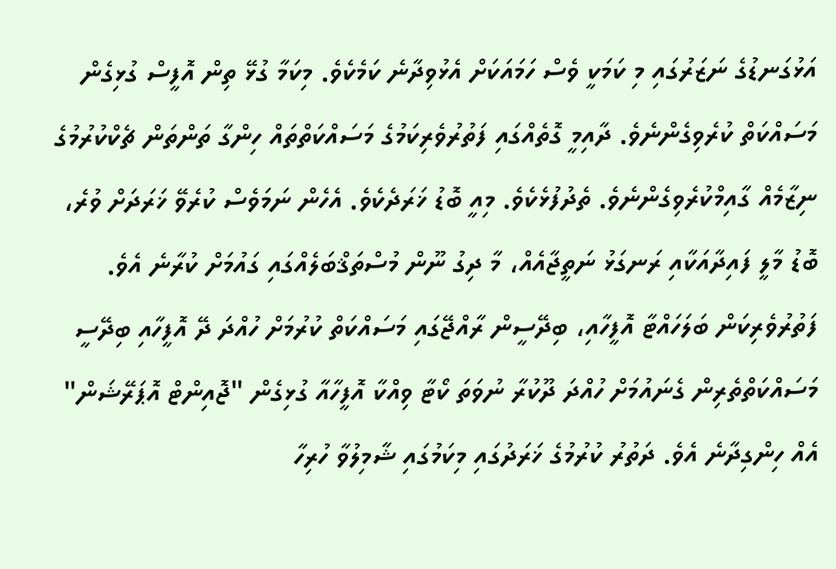އަޅުގަނޑުގެ ނަޒަރުގައި މި ކަމަކީ ވެސް ހަމައަކަށް އެޅުވިދާނެ ކަމެކެވެ. މިކަމާ ގުޅޭ ތިން އޮފީސް ގުޅިގެން މަސައްކަތް ކުރެވިގެންނެވެ. ދާއިމީ ގޮތެއްގައި ފަތުރުވެރިކަމުގެ މަސައްކަތްތައް ހިންގާ ތަންތަން ޗެކްކުރުމުގެ ނިޒާމެއް ގާއިމްކުރެވިގެންނެވެ. ތެދުފުޅެކެވެ. މިއީ ބޮޑު ޚަރަދެކެވެ. އެހެން ނަމަވެސް ކުރެވޭ ޚަރަދަށް ވުރެ، ބޮޑު މާލީ ފައިދާއަކާއި ރަނގަޅު ނަތީޖާއެއް، މާ ދިގު ނޫން މުސްތަޤްބަލެއްގައި ގައުމަށް ކުރާނެ އެވެ. ފަތުރުވެރިކަން ބަލަހައްޓާ އޮފީހާއި، ބިދޭސީން ރާއްޖޭގައި މަސައްކަތް ކުރުމަށް ހުއްދަ ދޭ އޮފީހާއި ބިދޭސީ މަސައްކަތްތެރިން ގެނައުމަށް ހުއްދަ ދޫކުރާ ނުވަތަ ކޯޓާ ވިއްކާ އޮފީހާއާ ގުޅިގެން "ޖޮއިންޓް އޮޕަރޭޝަން" އެއް ހިންގިދާނެ އެވެ. ދަތުރު ކުރުމުގެ ޚަރަދުގައި މިކަމުގައި ޝާމިލުވާ ހުރިހާ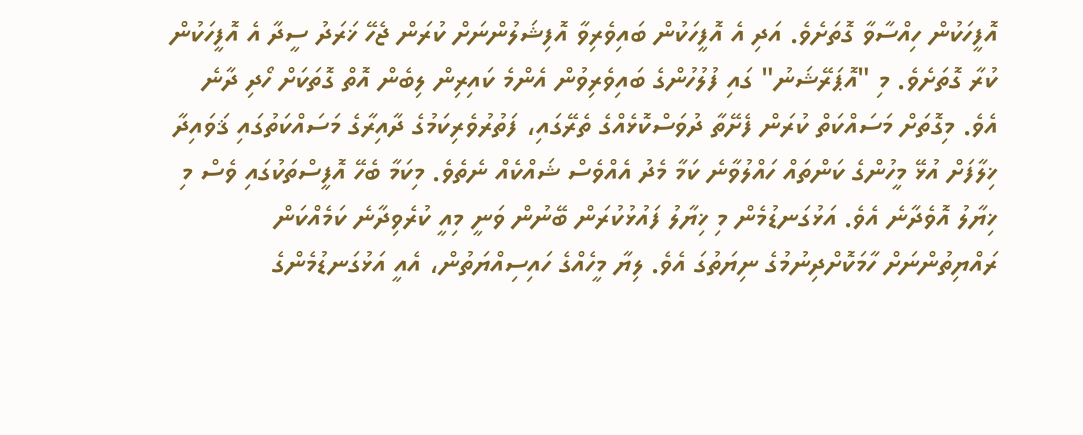އޮފީހަކުން ހިއްސާވާ ގޮތަށެވެ. އަދި އެ އޮފީހަކުން ބައިވެރިވާ އޮފިޝަލުންނަށް ކުރަން ޖެހޭ ޚަރަދު ސީދާ އެ އޮފީހަކުން ކުރާ ގޮތަށެވެ. މި "އޮޕަރޭޝަނު" ގައި ފުލުހުންގެ ބައިވެރިވުން އެންމެ ކައިރިން ލިބެން އޮތް ގޮތަކަށް ހޯދި ދާނެ އެވެ. މިގޮތަށް މަސައްކަތް ކުރަން ފެށޭތާ ދުވަސްކޮޅެއްގެ ތެރޭގައި، ފަތުރުވެރިކަމުގެ ދާއިރާގެ މަސައްކަތުގައި ޤަވައިދާ ޚިލާފަށް އުޅޭ މީހުންގެ ކަންތައް ހައްލުވާނެ ކަމާ މެދު އެއްވެސް ޝައްކެއް ނެތެވެ. މިކަމާ ބެހޭ އޮފީސްތަކުގައި ވެސް މި ޚިޔާލު އޮވެދާނެ އެވެ. އަޅުގަނޑުމެން މި ޚިޔާލު ފައުޅުކުރަން ބޭނުން ވަނީ މިއީ ކުރެވިދާނެ ކަމެއްކަން ރައްޔިތުންނަށް ހާމަކޮށްދިނުމުގެ ނިޔަތުގަ އެވެ. ލިޔާ މީހެއްގެ ހައިސިއްޔަތުން، އެއީ އަޅުގަނޑުމެންގެ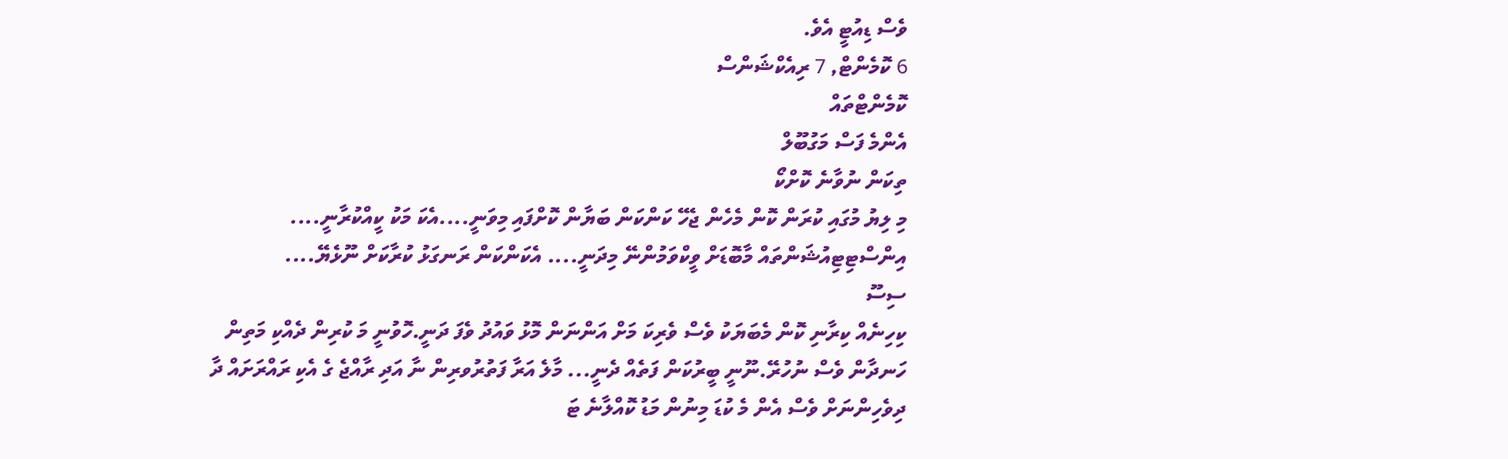ވެސް ޑިއުޓީ އެވެ.
6 ކޮމެންޓް, 7 ރިއެކްޝަންސް
ކޮމެންޓްތައް
އެންމެ ފަސް މަގުބޫލް
ތިކަން ނުވާނެ ކޮށްކޯ
މި ލިޔު މުގައި ކުރަން ކޮން މެހެން ޖެހޭ ކަންކަން ބަޔާން ކޮށްފައި މިވަނީ....އެކަ މަކު ކީއްކުރާނީ.... އިންސްޓިޓިއުޝަންތައް މާބޮޑަށް ވީކްވަމުންނޭ މިދަނީ.... އެކަންކަން ރަނގަޅު ކުރާކަށް ނޫޅެޔޭ....
ސިސޫ
ކިހިނެއް ކިރާނި ކޮން މެބަޔަކު ވެސް ވެރިކަ މަށް އަންނަން މޮޅު ވައުދު ވެފަ ދަނީ.ހޮވުނީ މަ ކުރިން ދެއްކި މަތިން ހަނދާން ވެސް ނުހުރޭ.ނޫނީ ބީރުކަން ފަތެއް ދެނީ... މާލެ އަރާ ފަތުރުވރިން ނާ އަދި ރާއްޖެ ގެ އެކި ރައްރަށައް ދާ ދިވެހިންނަށް ވެސް އެން މެ ކުޑަ މިނުން މަޑު ކޮއްލާނެ ޓަ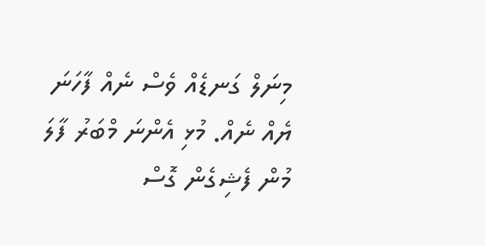މިނަލް ގަނޑެއް ވެސް ނެއް ފާހަނަ ޔެއް ނެއް. މުޅި އެންނަ މްބަރު ފާލަ މުން ފެޝިގެން ގޮސް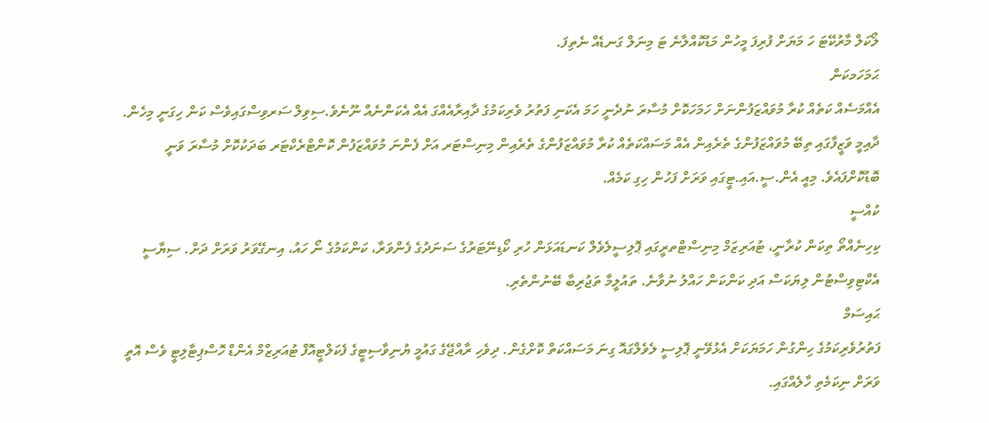ލޯކަލް މާރުކޭޓަ ހަ މަޔަށް ފުރިފަ މީހުން މަޑުކޮއްލާނެ ޓަ މިނަލް ގަނޑެއް ނެތިފަ.
ޙަމަހަމކަން
އެއްމަސެއް ކަތެއް ކުރާ މުވައްޒަފުންނަށް ހަމަހަކޮށް މުސާރަ ނުދެނީ ހަމަ އެކަނި ފަތުރު ވެރިކަމުގެ ދާއިރާއެއްގަ އެއް އެކަންނެއް ނޫނެވެ.ސިވިލް ސަރވިސްގައިވެސް ކަން ހިގަނީ މިހެން. ދާއިމީ ވަޒީފާގައި ތިބޭ މުވައްޒަފުންގެ ތެރެއިން އެއް މަސައްކަތެއް ކުރާ މުވައްޒަފުންގެ ތެރެއިން މިނިސްޓަރ އަށް ފެންނަ މުވައްޒަފުން ކޮންޓްރެކްޓަރ ބަދަކުކޮށް މުސާރަ ވަނީ ބޮޑުކޮށްފައެވެ. މިއީ އެން.ސީ.އައި.ޓީގައި ވަރަށް ފަހުން ހިގި ކަމެއް.
ކުއްސީ
ކިހިނެއްތޯ ތިކަން ކުރާނީ، ޓުއަރިޒަމް މިނިސްޓްތރީގައި ޕޮލިސީލެވެލް ކަނޑައަޅަން ހުރި ކޯޑިނޭޓަރުގެ ސަނަދުގެ ފެންވަރާ، ކަންކަމުގެ ނޯ ހައު، އިނގޭވަރު ވަރަށް ދަށް. ސިޔާސީ އެކްޓިވިސްޓުން ލިޔަކަސް އަދި ކަންކަން ހައްލު ނުވާނެ. ތައުލީމާ ތަޖުރިބާ ބޭނުންތެރި.
ޙައިސަމް
ފަތުރުވެރިކަމުގެ ހިންގުން ހަމަޔަކަށް އެޅުވޭނީ ޕޮލިސީ ލެވެލްގައޮ ގިނަ މަސައްކަތް ކޮށްގެން. ދިވެހި ރާއްޖޭގެ ގައުމީ ޔުނިވާސިޓީގެ ފެކަލްޓީއޮފް ޓުއަރިޒްމް އެންޑް ހޮސްޕިޓާލިޓީ ވެސް އޮތީ ވަރަށް ނިކަމެތި ހާލެއްގައި.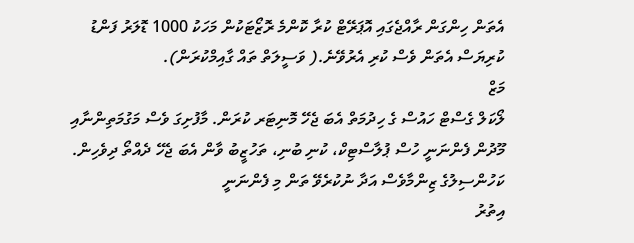އެތަން ހިންގަން ރާއްޖެގައި އޮޕަރޭޓް ކުރާ ކޮންމެ ރޮޒޯޓަކުން މަހަކު 1000 ޑޮލަރު ފަންޑު ކުރިޔަސް އެތަން ވެސް ކުރި އެރުވޭނެ.( ވަސީލަތް ތައް ގާއިމްކުރަން).
މަޒް
ލޯކަލް ގެސްޓް ހައުސް ގެ ހިދުމަތް އެބަ ޖެހޭ މޮނިޓަރ ކުރަން. މާފުށިގަ ވެސް މަގުމަތިންނާއި މޫދުން ފެންނަނީ ހުސް ޕުލާސްޓިކް، ކުނި ބުނި، ތަހުޒީބު ވާން އެބަ ޖެހޭ ދެއްތޯ ދިވެހިން. ކަހުންސިލުގެ ޒިންމާވެސް އަދާ ނުކުރެވޭ ތަން މި ފެންނަނީ
އިތުރު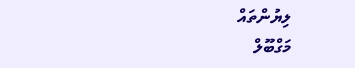ލިޔުންތައް
މަގްބޫލް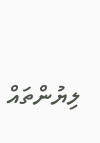ލިޔުންތައް